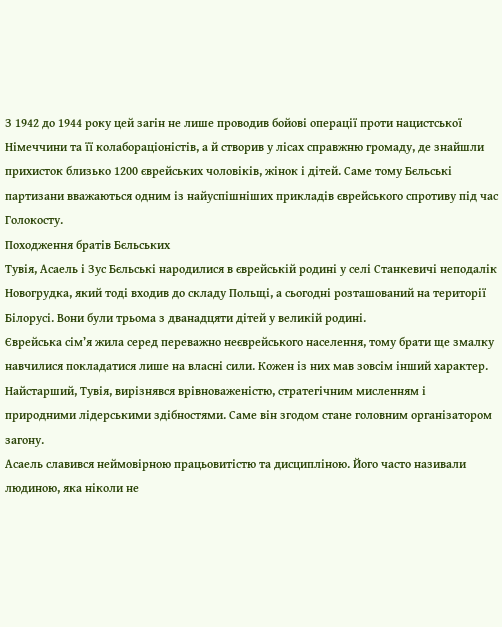З 1942 до 1944 року цей загін не лише проводив бойові операції проти нацистської Німеччини та її колабораціоністів, а й створив у лісах справжню громаду, де знайшли прихисток близько 1200 єврейських чоловіків, жінок і дітей. Саме тому Бєльські партизани вважаються одним із найуспішніших прикладів єврейського спротиву під час Голокосту.
Походження братів Бєльських
Тувія, Асаель і Зус Бєльські народилися в єврейській родині у селі Станкевичі неподалік Новогрудка, який тоді входив до складу Польщі, а сьогодні розташований на території Білорусі. Вони були трьома з дванадцяти дітей у великій родині.
Єврейська сім’я жила серед переважно неєврейського населення, тому брати ще змалку навчилися покладатися лише на власні сили. Кожен із них мав зовсім інший характер.
Найстарший, Тувія, вирізнявся врівноваженістю, стратегічним мисленням і природними лідерськими здібностями. Саме він згодом стане головним організатором загону.
Асаель славився неймовірною працьовитістю та дисципліною. Його часто називали людиною, яка ніколи не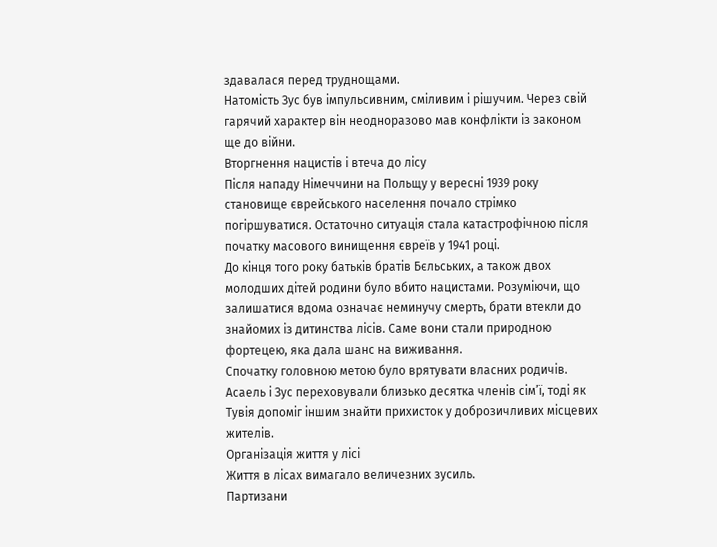здавалася перед труднощами.
Натомість Зус був імпульсивним, сміливим і рішучим. Через свій гарячий характер він неодноразово мав конфлікти із законом ще до війни.
Вторгнення нацистів і втеча до лісу
Після нападу Німеччини на Польщу у вересні 1939 року становище єврейського населення почало стрімко погіршуватися. Остаточно ситуація стала катастрофічною після початку масового винищення євреїв у 1941 році.
До кінця того року батьків братів Бєльських, а також двох молодших дітей родини було вбито нацистами. Розуміючи, що залишатися вдома означає неминучу смерть, брати втекли до знайомих із дитинства лісів. Саме вони стали природною фортецею, яка дала шанс на виживання.
Спочатку головною метою було врятувати власних родичів. Асаель і Зус переховували близько десятка членів сім’ї, тоді як Тувія допоміг іншим знайти прихисток у доброзичливих місцевих жителів.
Організація життя у лісі
Життя в лісах вимагало величезних зусиль.
Партизани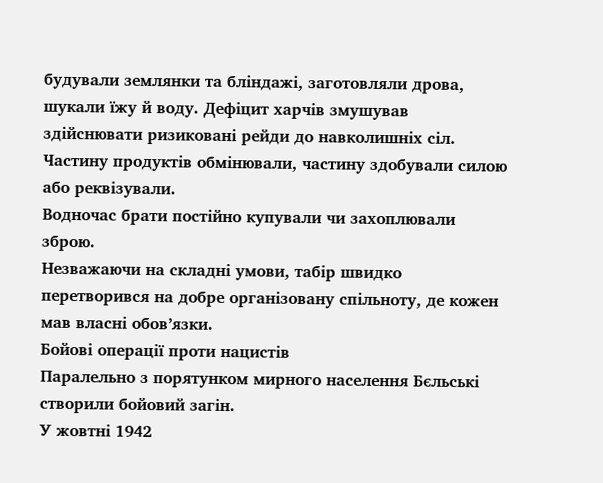будували землянки та бліндажі, заготовляли дрова, шукали їжу й воду. Дефіцит харчів змушував здійснювати ризиковані рейди до навколишніх сіл. Частину продуктів обмінювали, частину здобували силою або реквізували.
Водночас брати постійно купували чи захоплювали зброю.
Незважаючи на складні умови, табір швидко перетворився на добре організовану спільноту, де кожен мав власні обов’язки.
Бойові операції проти нацистів
Паралельно з порятунком мирного населення Бєльські створили бойовий загін.
У жовтні 1942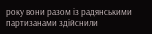року вони разом із радянськими партизанами здійснили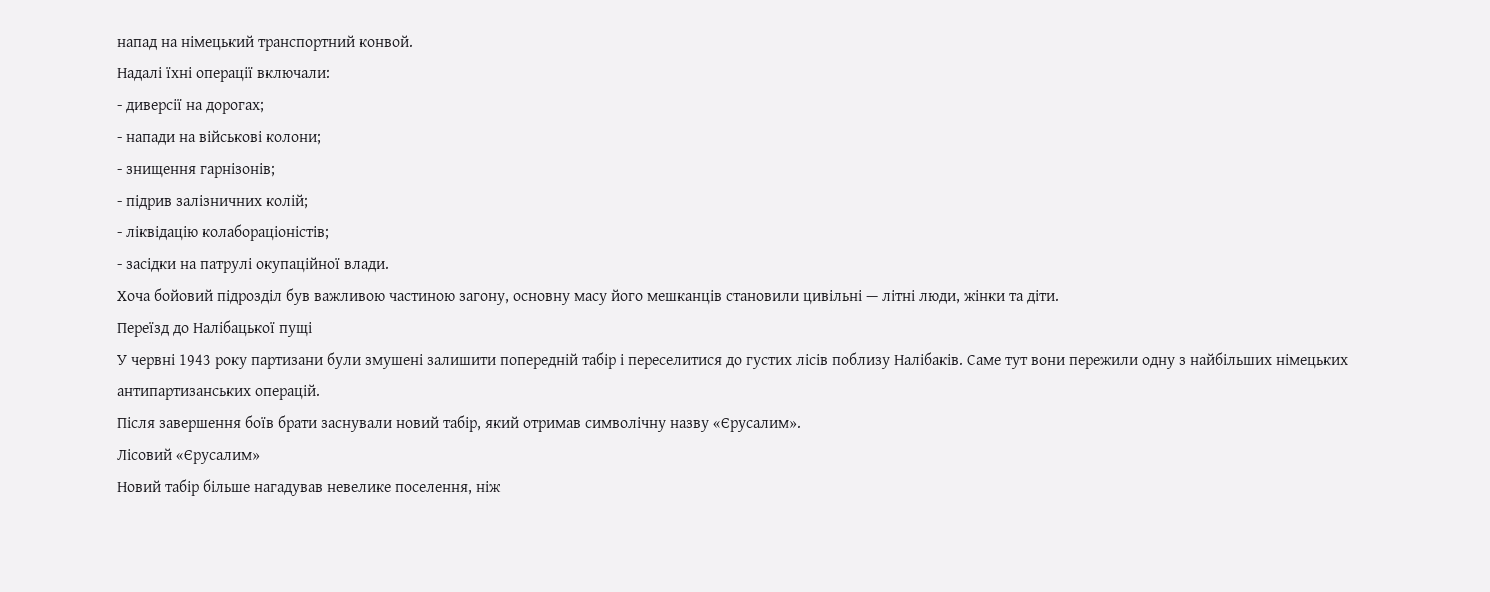напад на німецький транспортний конвой.
Надалі їхні операції включали:
- диверсії на дорогах;
- напади на військові колони;
- знищення гарнізонів;
- підрив залізничних колій;
- ліквідацію колабораціоністів;
- засідки на патрулі окупаційної влади.
Хоча бойовий підрозділ був важливою частиною загону, основну масу його мешканців становили цивільні — літні люди, жінки та діти.
Переїзд до Налібацької пущі
У червні 1943 року партизани були змушені залишити попередній табір і переселитися до густих лісів поблизу Налібаків. Саме тут вони пережили одну з найбільших німецьких антипартизанських операцій.
Після завершення боїв брати заснували новий табір, який отримав символічну назву «Єрусалим».
Лісовий «Єрусалим»
Новий табір більше нагадував невелике поселення, ніж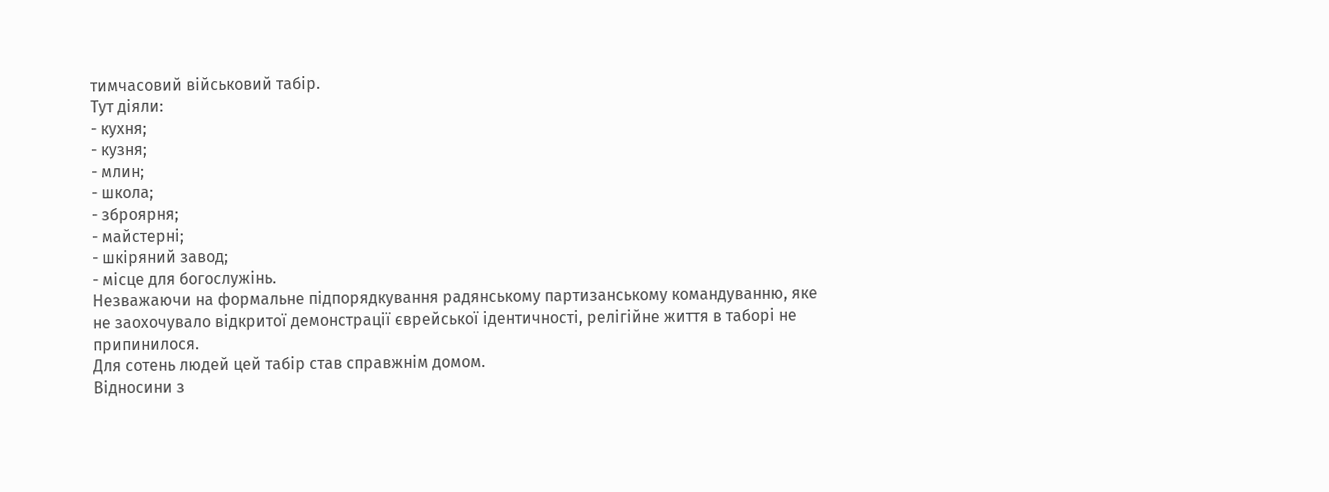тимчасовий військовий табір.
Тут діяли:
- кухня;
- кузня;
- млин;
- школа;
- зброярня;
- майстерні;
- шкіряний завод;
- місце для богослужінь.
Незважаючи на формальне підпорядкування радянському партизанському командуванню, яке не заохочувало відкритої демонстрації єврейської ідентичності, релігійне життя в таборі не припинилося.
Для сотень людей цей табір став справжнім домом.
Відносини з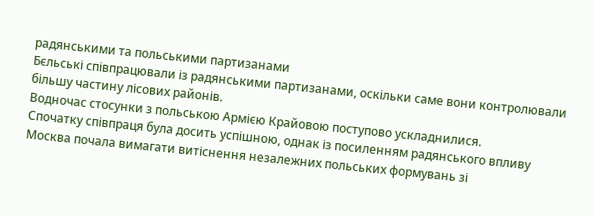радянськими та польськими партизанами
Бєльські співпрацювали із радянськими партизанами, оскільки саме вони контролювали більшу частину лісових районів.
Водночас стосунки з польською Армією Крайовою поступово ускладнилися.
Спочатку співпраця була досить успішною, однак із посиленням радянського впливу Москва почала вимагати витіснення незалежних польських формувань зі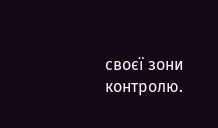своєї зони контролю.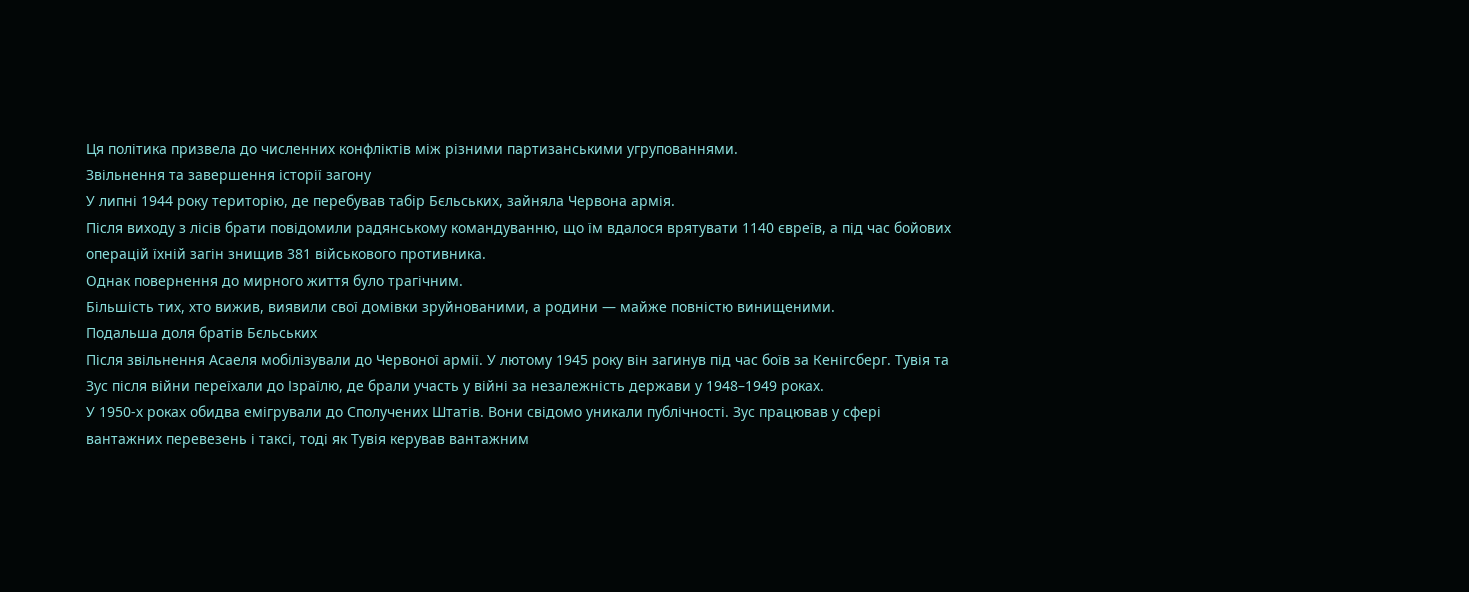Ця політика призвела до численних конфліктів між різними партизанськими угрупованнями.
Звільнення та завершення історії загону
У липні 1944 року територію, де перебував табір Бєльських, зайняла Червона армія.
Після виходу з лісів брати повідомили радянському командуванню, що їм вдалося врятувати 1140 євреїв, а під час бойових операцій їхній загін знищив 381 військового противника.
Однак повернення до мирного життя було трагічним.
Більшість тих, хто вижив, виявили свої домівки зруйнованими, а родини — майже повністю винищеними.
Подальша доля братів Бєльських
Після звільнення Асаеля мобілізували до Червоної армії. У лютому 1945 року він загинув під час боїв за Кенігсберг. Тувія та Зус після війни переїхали до Ізраїлю, де брали участь у війні за незалежність держави у 1948–1949 роках.
У 1950-х роках обидва емігрували до Сполучених Штатів. Вони свідомо уникали публічності. Зус працював у сфері вантажних перевезень і таксі, тоді як Тувія керував вантажним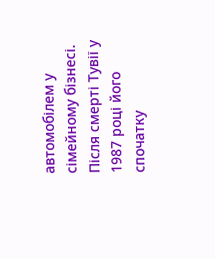автомобілем у сімейному бізнесі.
Після смерті Тувії у 1987 році його спочатку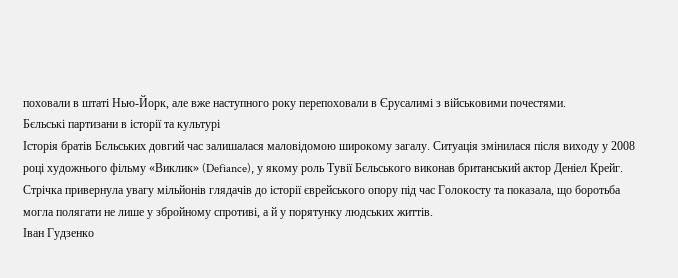поховали в штаті Нью-Йорк, але вже наступного року перепоховали в Єрусалимі з військовими почестями.
Бєльські партизани в історії та культурі
Історія братів Бєльських довгий час залишалася маловідомою широкому загалу. Ситуація змінилася після виходу у 2008 році художнього фільму «Виклик» (Defiance), у якому роль Тувії Бєльського виконав британський актор Деніел Крейг.
Стрічка привернула увагу мільйонів глядачів до історії єврейського опору під час Голокосту та показала, що боротьба могла полягати не лише у збройному спротиві, а й у порятунку людських життів.
Іван Гудзенко